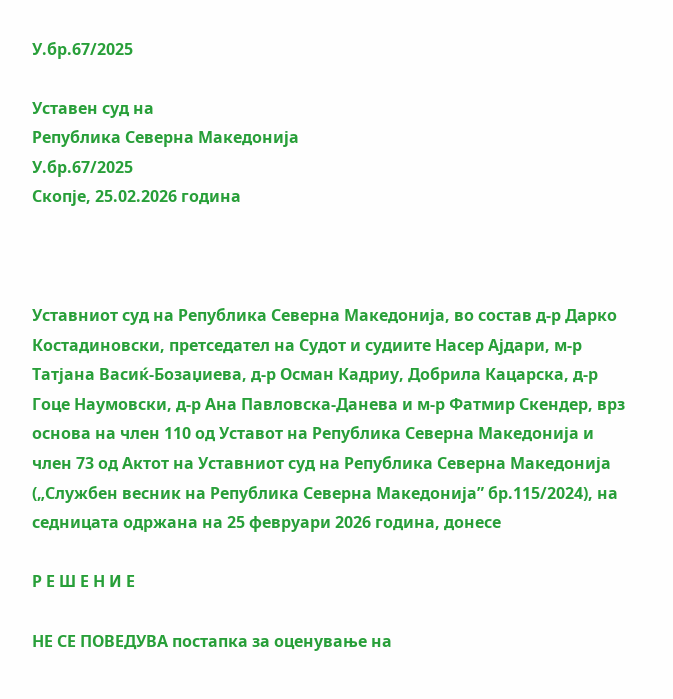У.бр.67/2025

Уставен суд на
Република Северна Македонија
У.бр.67/2025
Скопје, 25.02.2026 година



Уставниот суд на Република Северна Македонија, во состав д-р Дарко Костадиновски, претседател на Судот и судиите Насер Ајдари, м-р Татјана Васиќ-Бозаџиева, д-р Осман Кадриу, Добрила Кацарска, д-р Гоце Наумовски, д-р Ана Павловска-Данева и м-р Фатмир Скендер, врз основа на член 110 од Уставот на Република Северна Македонија и член 73 од Актот на Уставниот суд на Република Северна Македонија („Службен весник на Република Северна Македонија” бр.115/2024), на седницата одржана на 25 февруари 2026 година, донесе

Р Е Ш Е Н И Е

НЕ СЕ ПОВЕДУВА постапка за оценување на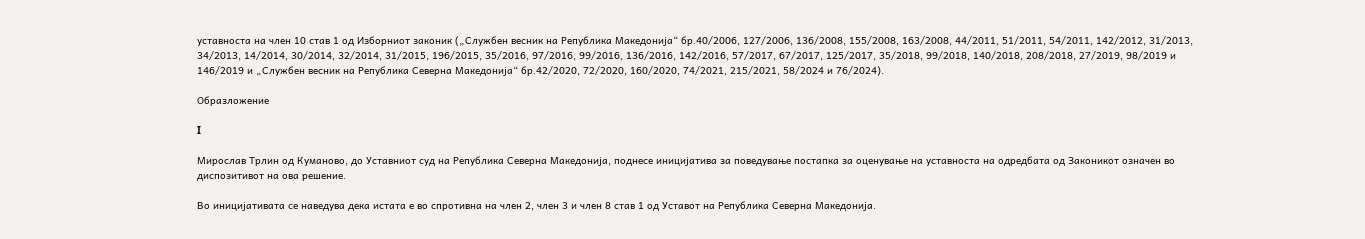уставноста на член 10 став 1 од Изборниот законик („Службен весник на Република Македонија“ бр.40/2006, 127/2006, 136/2008, 155/2008, 163/2008, 44/2011, 51/2011, 54/2011, 142/2012, 31/2013, 34/2013, 14/2014, 30/2014, 32/2014, 31/2015, 196/2015, 35/2016, 97/2016, 99/2016, 136/2016, 142/2016, 57/2017, 67/2017, 125/2017, 35/2018, 99/2018, 140/2018, 208/2018, 27/2019, 98/2019 и 146/2019 и „Службен весник на Република Северна Македонија“ бр.42/2020, 72/2020, 160/2020, 74/2021, 215/2021, 58/2024 и 76/2024).

Образложение

I

Мирослав Трлин од Куманово, до Уставниот суд на Република Северна Македонија, поднесе иницијатива за поведување постапка за оценување на уставноста на одредбата од Законикот означен во диспозитивот на ова решение.

Во иницијативата се наведува дека истата е во спротивна на член 2, член 3 и член 8 став 1 од Уставот на Република Северна Македонија.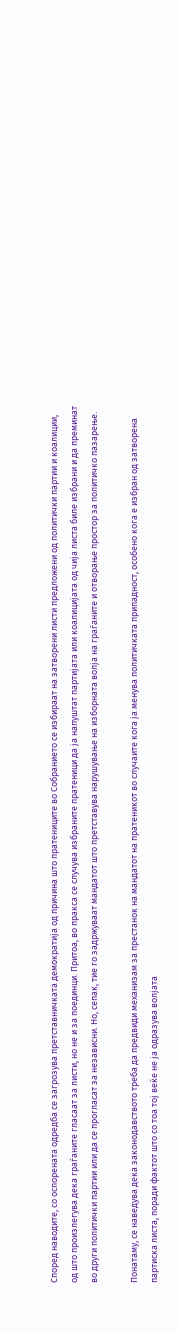Според наводите, со оспорената одредба се загрозува претставничката демократија од причина што пратениците во Собранието се избираат на затворени листи предложени од политички партии и коалиции, од што произлегува дека граѓаните гласаат за листи, но не и за поединци. Притоа, во пракса се случува избраните пратеници да ја напуштат партијата или коалицијата од чија листа биле избрани и да преминат во други политички партии или да се прогласат за независни. Но, сепак, тие го задржуваат мандатот што претставува нарушување на изборната волја на граѓаните и отворање простор за политичко пазарење.

Понатаму, се наведува дека законодавството треба да предвиди механизам за престанок на мандатот на пратеникот во случаите кога ја менува политичката припадност, особено кога е избран од затворена партиска листа, поради фактот што со тоа тој веќе не ја одразува волјата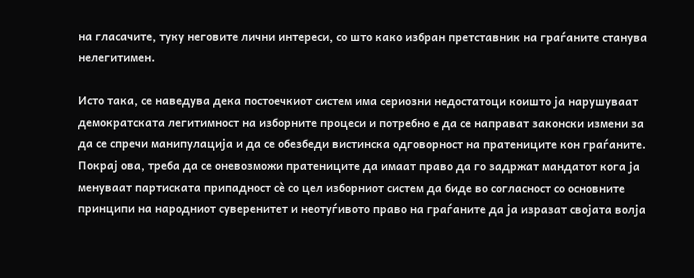на гласачите, туку неговите лични интереси, со што како избран претставник на граѓаните станува нелегитимен.

Исто така, се наведува дека постоечкиот систем има сериозни недостатоци коишто ја нарушуваат демократската легитимност на изборните процеси и потребно е да се направат законски измени за да се спречи манипулација и да се обезбеди вистинска одговорност на пратениците кон граѓаните. Покрај ова, треба да се оневозможи пратениците да имаат право да го задржат мандатот кога ја менуваат партиската припадност сè со цел изборниот систем да биде во согласност со основните принципи на народниот суверенитет и неотуѓивото право на граѓаните да ја изразат својата волја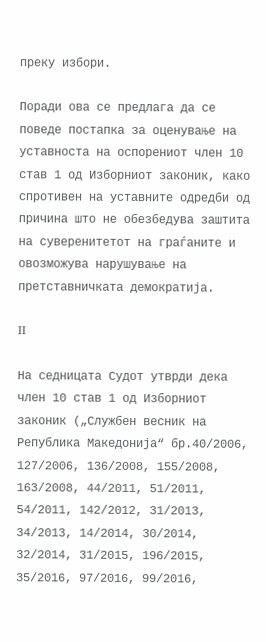преку избори.

Поради ова се предлага да се поведе постапка за оценување на уставноста на оспорениот член 10 став 1 од Изборниот законик, како спротивен на уставните одредби од причина што не обезбедува заштита на суверенитетот на граѓаните и овозможува нарушување на претставничката демократија.

II

На седницата Судот утврди дека член 10 став 1 од Изборниот законик („Службен весник на Република Македонија“ бр.40/2006, 127/2006, 136/2008, 155/2008, 163/2008, 44/2011, 51/2011, 54/2011, 142/2012, 31/2013, 34/2013, 14/2014, 30/2014, 32/2014, 31/2015, 196/2015, 35/2016, 97/2016, 99/2016,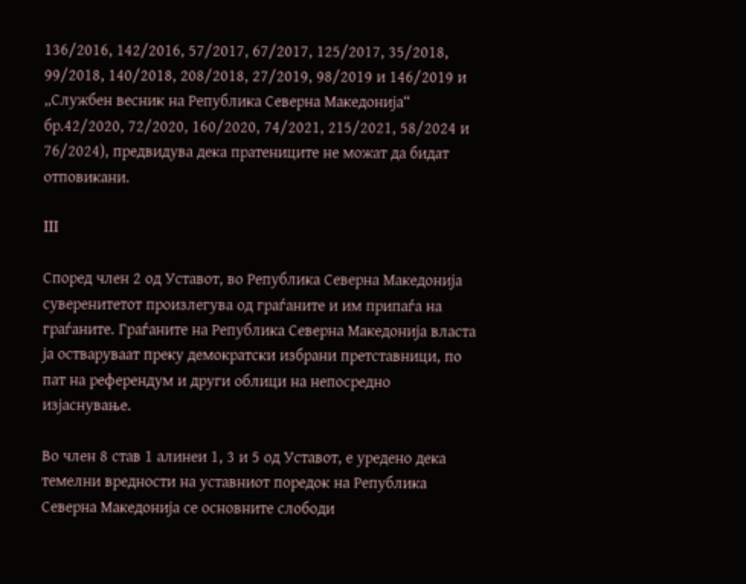136/2016, 142/2016, 57/2017, 67/2017, 125/2017, 35/2018, 99/2018, 140/2018, 208/2018, 27/2019, 98/2019 и 146/2019 и „Службен весник на Република Северна Македонија“ бр.42/2020, 72/2020, 160/2020, 74/2021, 215/2021, 58/2024 и 76/2024), предвидува дека пратениците не можат да бидат отповикани.

III

Според член 2 од Уставот, во Република Северна Македонија суверенитетот произлегува од граѓаните и им припаѓа на граѓаните. Граѓаните на Република Северна Македонија власта ја остваруваат преку демократски избрани претставници, по пат на референдум и други облици на непосредно изјаснување.

Во член 8 став 1 алинеи 1, 3 и 5 од Уставот, е уредено дека темелни вредности на уставниот поредок на Република Северна Македонија се основните слободи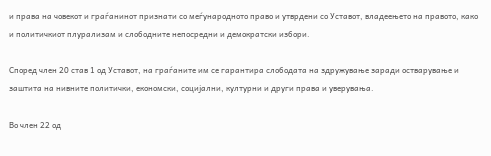и права на човекот и граѓанинот признати со меѓународното право и утврдени со Уставот, владеењето на правото, како и политичкиот плурализам и слободните непосредни и демократски избори.

Според член 20 став 1 од Уставот, на граѓаните им се гарантира слободата на здружување заради остварување и заштита на нивните политички, економски, социјални, културни и други права и уверувања.

Во член 22 од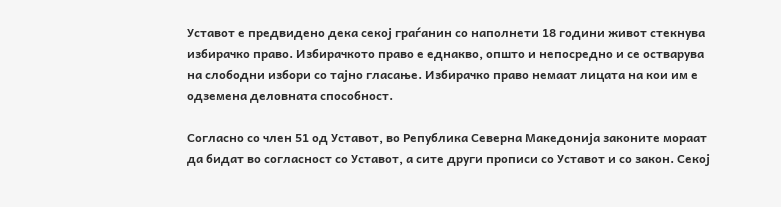Уставот е предвидено дека секој граѓанин со наполнети 18 години живот стекнува избирачко право. Избирачкото право е еднакво, општо и непосредно и се остварува на слободни избори со тајно гласање. Избирачко право немаат лицата на кои им е одземена деловната способност.

Согласно со член 51 од Уставот, во Република Северна Македонија законите мораат да бидат во согласност со Уставот, а сите други прописи со Уставот и со закон. Секој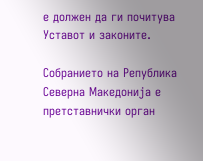е должен да ги почитува Уставот и законите.

Собранието на Република Северна Македонија е претставнички орган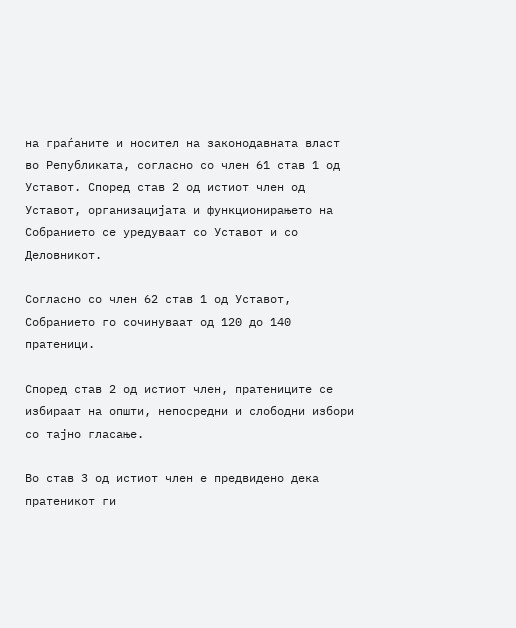на граѓаните и носител на законодавната власт во Републиката, согласно со член 61 став 1 од Уставот. Според став 2 од истиот член од Уставот, организацијата и функционирањето на Собранието се уредуваат со Уставот и со Деловникот.

Согласно со член 62 став 1 од Уставот, Собранието го сочинуваат од 120 до 140 пратеници.

Според став 2 од истиот член, пратениците се избираат на општи, непосредни и слободни избори со тајно гласање.

Во став 3 од истиот член е предвидено дека пратеникот ги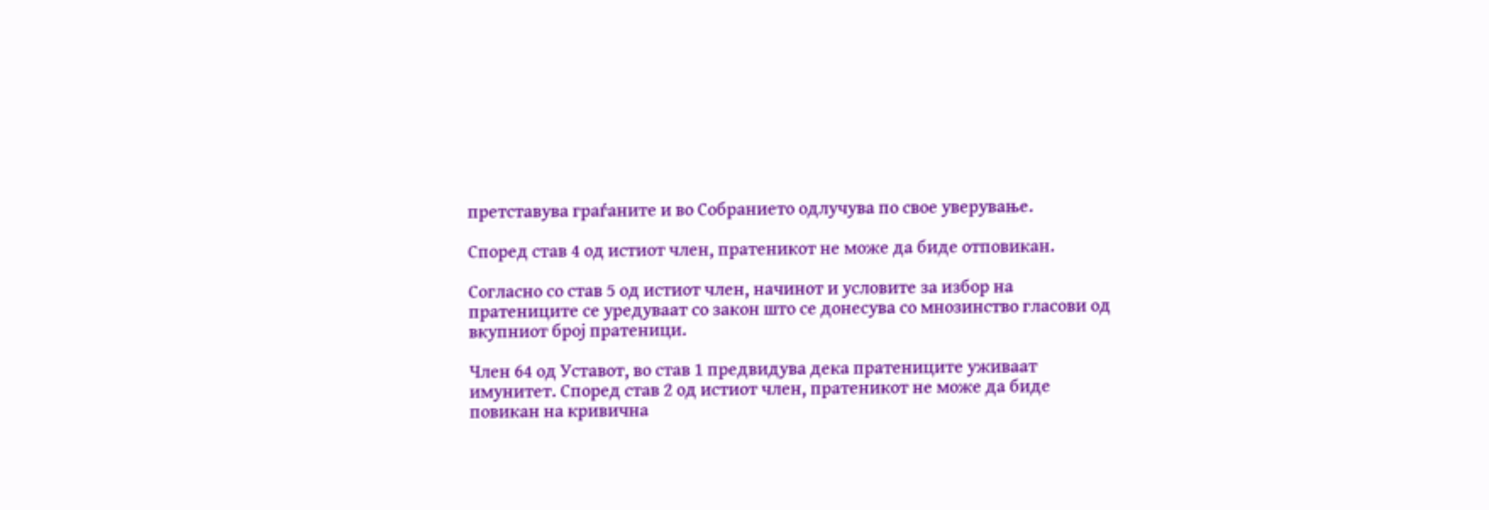претставува граѓаните и во Собранието одлучува по свое уверување.

Според став 4 од истиот член, пратеникот не може да биде отповикан.

Согласно со став 5 од истиот член, начинот и условите за избор на пратениците се уредуваат со закон што се донесува со мнозинство гласови од вкупниот број пратеници.

Член 64 од Уставот, во став 1 предвидува дека пратениците уживаат имунитет. Според став 2 од истиот член, пратеникот не може да биде повикан на кривична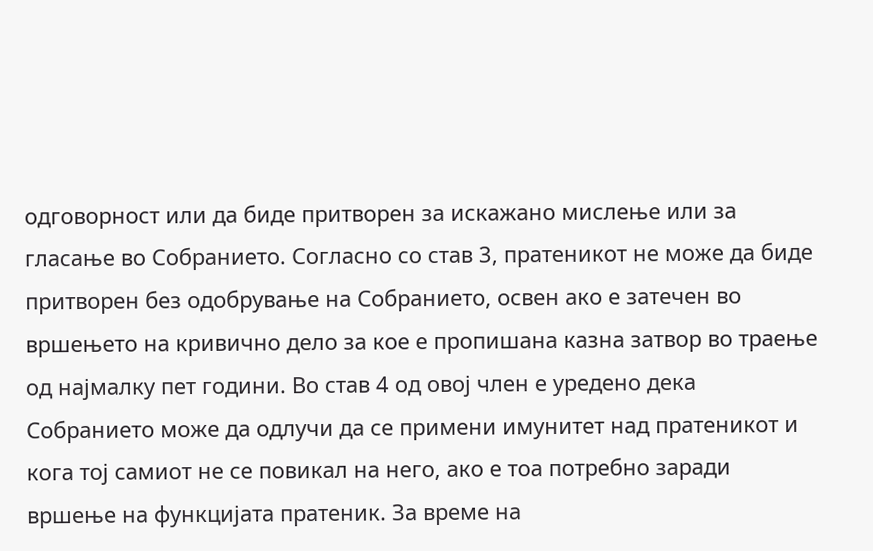одговорност или да биде притворен за искажано мислење или за гласање во Собранието. Согласно со став 3, пратеникот не може да биде притворен без одобрување на Собранието, освен ако е затечен во вршењето на кривично дело за кое е пропишана казна затвор во траење од најмалку пет години. Во став 4 од овој член е уредено дека Собранието може да одлучи да се примени имунитет над пратеникот и кога тој самиот не се повикал на него, ако е тоа потребно заради вршење на функцијата пратеник. За време на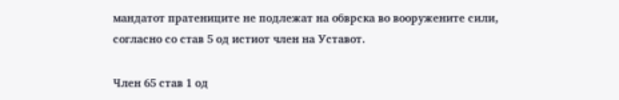мандатот пратениците не подлежат на обврска во вооружените сили, согласно со став 5 од истиот член на Уставот.

Член 65 став 1 од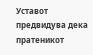Уставот предвидува дека пратеникот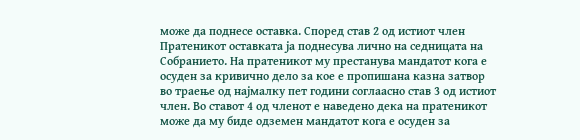може да поднесе оставка. Според став 2 од истиот член Пратеникот оставката ја поднесува лично на седницата на Собранието. На пратеникот му престанува мандатот кога е осуден за кривично дело за кое е пропишана казна затвор во траење од најмалку пет години соглаасно став 3 од истиот член. Во ставот 4 од членот е наведено дека на пратеникот може да му биде одземен мандатот кога е осуден за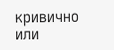кривично или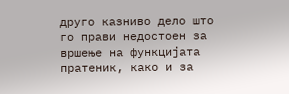друго казниво дело што го прави недостоен за вршење на функцијата пратеник, како и за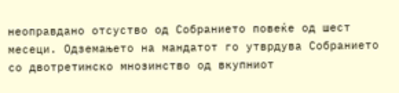неоправдано отсуство од Собранието повеќе од шест месеци. Одземањето на мандатот го утврдува Собранието со двотретинско мнозинство од вкупниот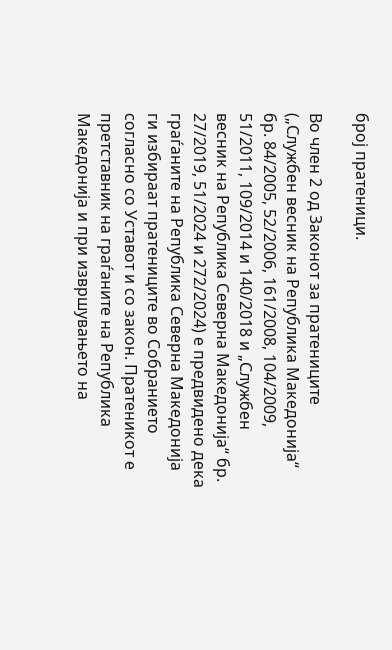број пратеници.

Во член 2 од Законот за пратениците („Службен весник на Република Македонија“ бр. 84/2005, 52/2006, 161/2008, 104/2009, 51/2011, 109/2014 и 140/2018 и „Службен весник на Република Северна Македонија“ бр. 27/2019, 51/2024 и 272/2024) е предвидено дека граѓаните на Република Северна Македонија ги избираат пратениците во Собранието согласно со Уставот и со закон. Пратеникот е претставник на граѓаните на Република Македонија и при извршувањето на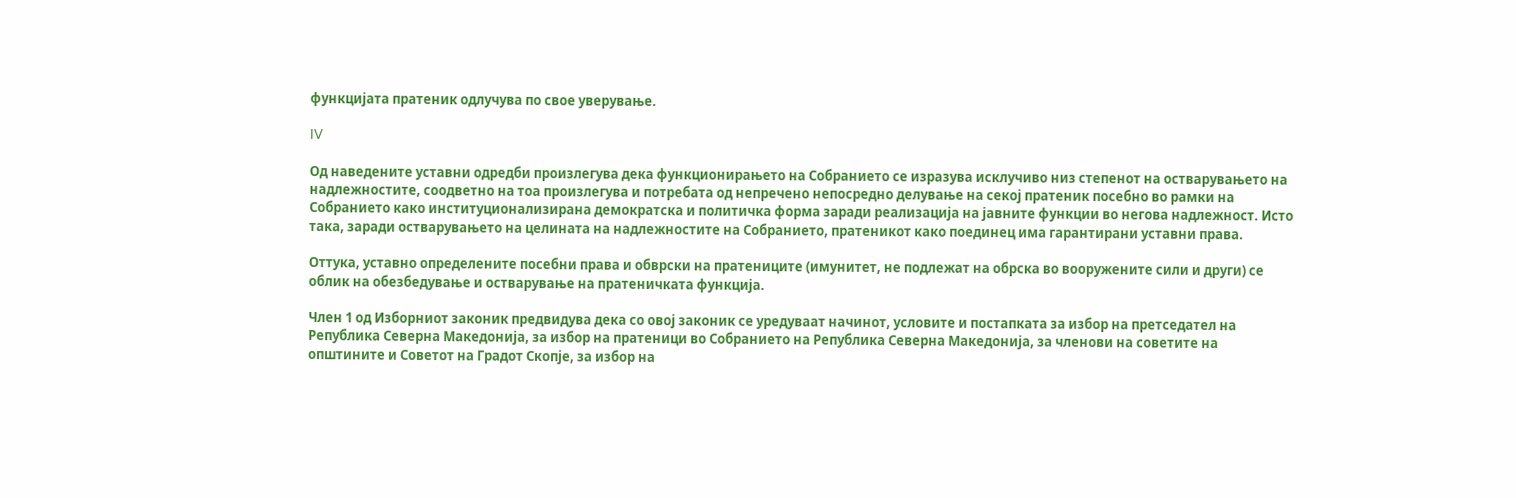функцијата пратеник одлучува по свое уверување.

IV

Од наведените уставни одредби произлегува дека функционирањето на Собранието се изразува исклучиво низ степенот на остварувањето на надлежностите, соодветно на тоа произлегува и потребата од непречено непосредно делување на секој пратеник посебно во рамки на Собранието како институционализирана демократска и политичка форма заради реализација на јавните функции во негова надлежност. Исто така, заради остварувањето на целината на надлежностите на Собранието, пратеникот како поединец има гарантирани уставни права.

Оттука, уставно определените посебни права и обврски на пратениците (имунитет, не подлежат на обрска во вооружените сили и други) се облик на обезбедување и остварување на пратеничката функција.

Член 1 од Изборниот законик предвидува дека со овој законик се уредуваат начинот, условите и постапката за избор на претседател на Република Северна Македонија, за избор на пратеници во Собранието на Република Северна Македонија, за членови на советите на општините и Советот на Градот Скопје, за избор на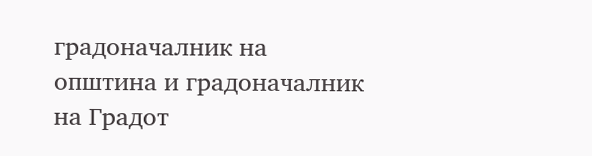градоначалник на општина и градоначалник на Градот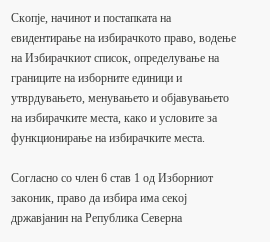Скопје, начинот и постапката на евидентирање на избирачкото право, водење на Избирачкиот список, определување на границите на изборните единици и утврдувањето, менувањето и објавувањето на избирачките места, како и условите за функционирање на избирачките места.

Согласно со член 6 став 1 од Изборниот законик, право да избира има секој државјанин на Република Северна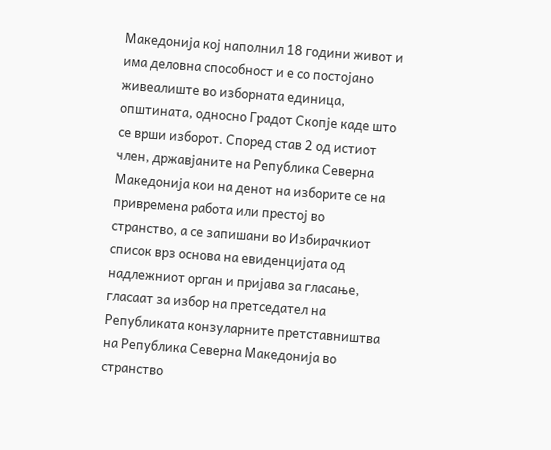Македонија кој наполнил 18 години живот и има деловна способност и е со постојано живеалиште во изборната единица, општината, односно Градот Скопје каде што се врши изборот. Според став 2 од истиот член, државјаните на Република Северна Македонија кои на денот на изборите се на привремена работа или престој во странство, а се запишани во Избирачкиот список врз основа на евиденцијата од надлежниот орган и пријава за гласање, гласаат за избор на претседател на Републиката конзуларните претставништва на Република Северна Македонија во странство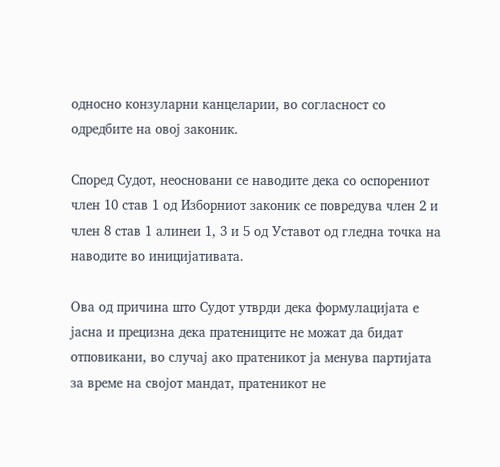односно конзуларни канцеларии, во согласност со одредбите на овој законик.

Според Судот, неосновани се наводите дека со оспорениот член 10 став 1 од Изборниот законик се повредува член 2 и член 8 став 1 алинеи 1, 3 и 5 од Уставот од гледна точка на наводите во иницијативата.

Ова од причина што Судот утврди дека формулацијата е јасна и прецизна дека пратениците не можат да бидат отповикани, во случај ако пратеникот ја менува партијата за време на својот мандат, пратеникот не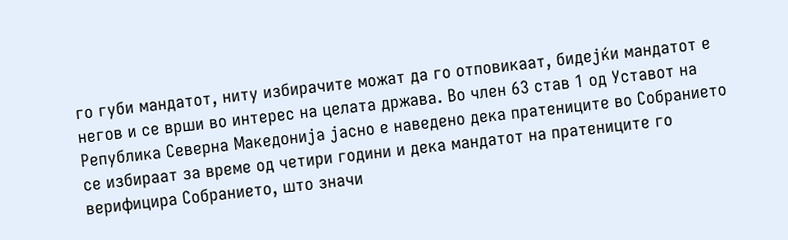го губи мандатот, ниту избирачите можат да го отповикаат, бидејќи мандатот е негов и се врши во интерес на целата држава. Во член 63 став 1 од Уставот на Република Северна Македонија јасно е наведено дека пратениците во Собранието се избираат за време од четири години и дека мандатот на пратениците го верифицира Собранието, што значи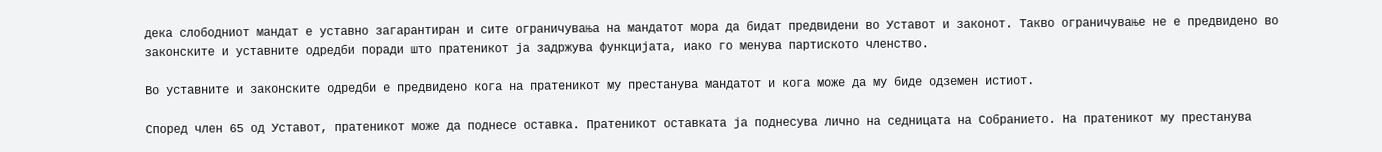дека слободниот мандат е уставно загарантиран и сите ограничувања на мандатот мора да бидат предвидени во Уставот и законот. Такво ограничување не е предвидено во законските и уставните одредби поради што пратеникот ја задржува функцијата, иако го менува партиското членство.

Во уставните и законските одредби е предвидено кога на пратеникот му престанува мандатот и кога може да му биде одземен истиот.

Според член 65 од Уставот, пратеникот може да поднесе оставка. Пратеникот оставката ја поднесува лично на седницата на Собранието. На пратеникот му престанува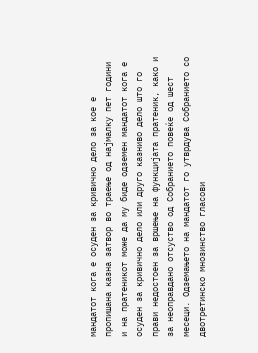мандатот кога е осуден за кривично дело за кое е пропишана казна затвор во траење од најмалку пет години и на пратеникот може да му биде одземен мандатот кога е осуден за кривично дело или друго казниво дело што го прави недостоен за вршење на функцијата пратеник, како и за неоправдано отсуство од Собранието повеќе од шест месеци. Одземањето на мандатот го утврдува Собранието со двотретинско мнозинство гласови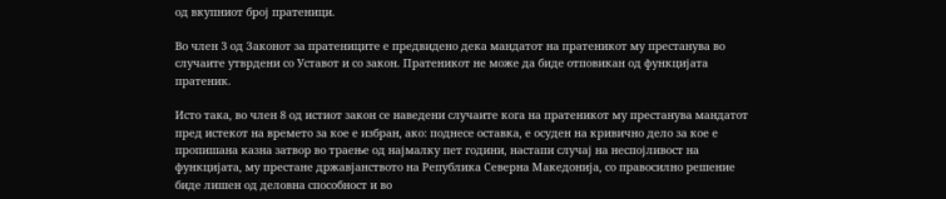од вкупниот број пратеници.

Во член 3 од Законот за пратениците е предвидено дека мандатот на пратеникот му престанува во случаите утврдени со Уставот и со закон. Пратеникот не може да биде отповикан од функцијата пратеник.

Исто така, во член 8 од истиот закон се наведени случаите кога на пратеникот му престанува мандатот пред истекот на времето за кое е избран, ако: поднесе оставка, е осуден на кривично дело за кое е пропишана казна затвор во траење од најмалку пет години, настапи случај на неспојливост на функцијата, му престане државјанството на Република Северна Македонија, со правосилно решение биде лишен од деловна способност и во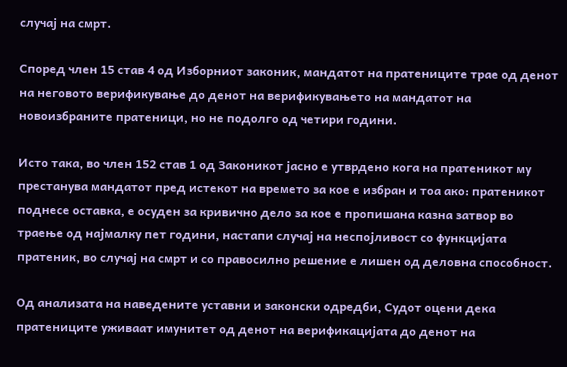случај на смрт.

Според член 15 став 4 од Изборниот законик, мандатот на пратениците трае од денот на неговото верификување до денот на верификувањето на мандатот на новоизбраните пратеници, но не подолго од четири години.

Исто така, во член 152 став 1 од Законикот јасно е утврдено кога на пратеникот му престанува мандатот пред истекот на времето за кое е избран и тоа ако: пратеникот поднесе оставка, е осуден за кривично дело за кое е пропишана казна затвор во траење од најмалку пет години, настапи случај на неспојливост со функцијата пратеник, во случај на смрт и со правосилно решение е лишен од деловна способност.

Од анализата на наведените уставни и законски одредби, Судот оцени дека пратениците уживаат имунитет од денот на верификацијата до денот на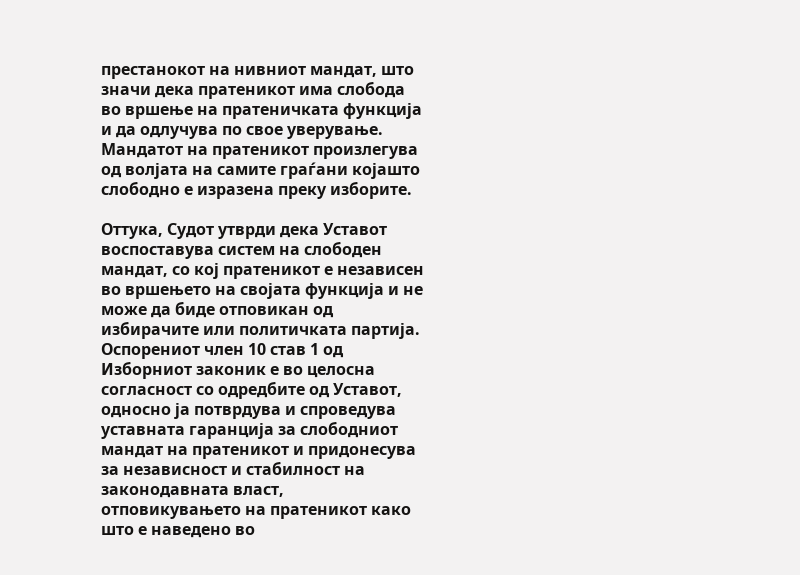престанокот на нивниот мандат, што значи дека пратеникот има слобода во вршење на пратеничката функција и да одлучува по свое уверување. Мандатот на пратеникот произлегува од волјата на самите граѓани којашто слободно е изразена преку изборите.

Оттука, Судот утврди дека Уставот воспоставува систем на слободен мандат, со кој пратеникот е независен во вршењето на својата функција и не може да биде отповикан од избирачите или политичката партија. Оспорениот член 10 став 1 од Изборниот законик е во целосна согласност со одредбите од Уставот, односно ја потврдува и спроведува уставната гаранција за слободниот мандат на пратеникот и придонесува за независност и стабилност на законодавната власт, отповикувањето на пратеникот како што е наведено во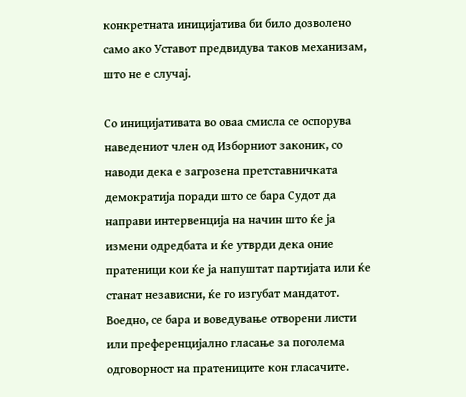конкретната иницијатива би било дозволено само ако Уставот предвидува таков механизам, што не е случај.

Со иницијативата во оваа смисла се оспорува наведениот член од Изборниот законик, со наводи дека е загрозена претставничката демократија поради што се бара Судот да направи интервенција на начин што ќе ја измени одредбата и ќе утврди дека оние пратеници кои ќе ја напуштат партијата или ќе станат независни, ќе го изгубат мандатот. Воедно, се бара и воведување отворени листи или преференцијално гласање за поголема одговорност на пратениците кон гласачите.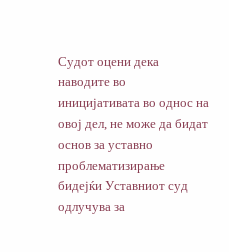Судот оцени дека наводите во иницијативата во однос на овој дел, не може да бидат основ за уставно проблематизирање бидејќи Уставниот суд одлучува за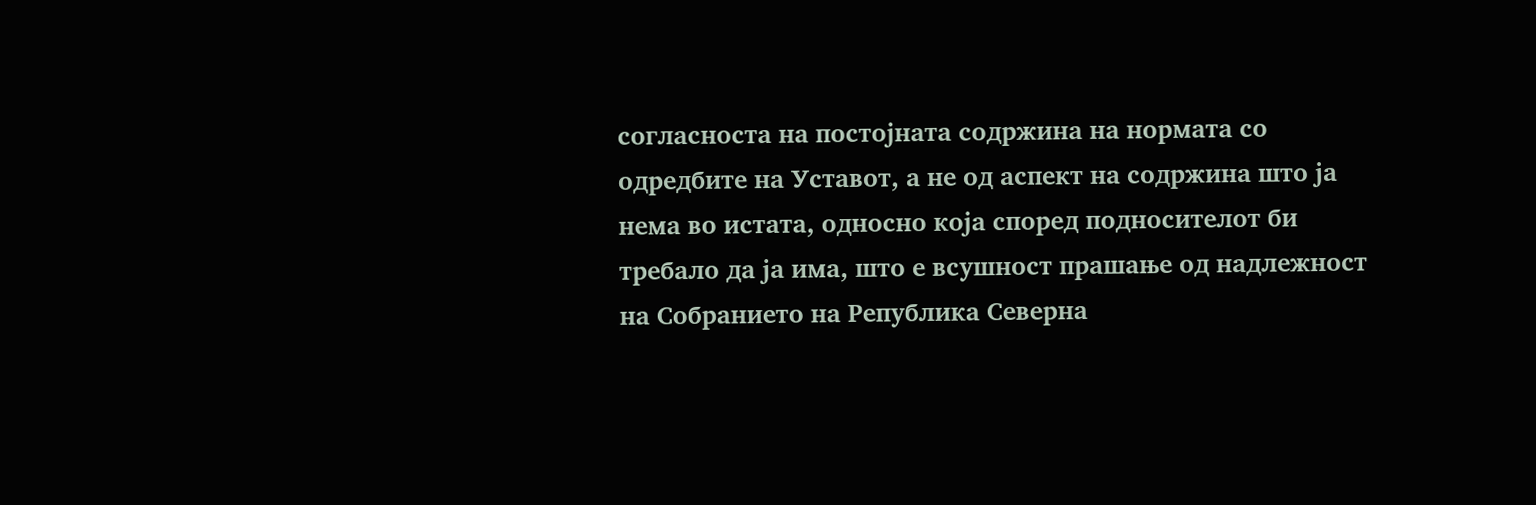согласноста на постојната содржина на нормата со одредбите на Уставот, а не од аспект на содржина што ја нема во истата, односно која според подносителот би требало да ја има, што е всушност прашање од надлежност на Собранието на Република Северна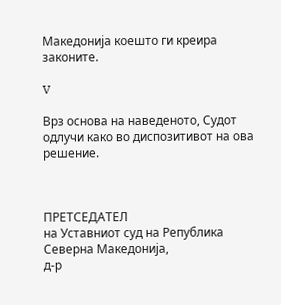Македонија коешто ги креира законите.

V

Врз основа на наведеното, Судот одлучи како во диспозитивот на ова решение.



ПРЕТСЕДАТЕЛ
на Уставниот суд на Република Северна Македонија,
д-р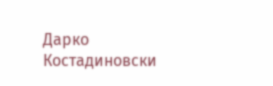Дарко Костадиновски